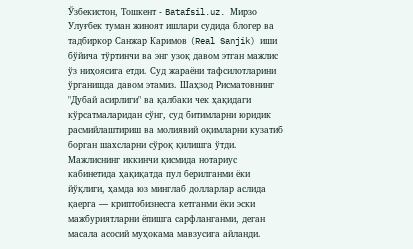Ўзбекистон, Тошкент - Batafsil.uz. Мирзо Улуғбек туман жиноят ишлари судида блогер ва тадбиркор Санжар Каримов (Real Sanjik) иши бўйича тўртинчи ва энг узоқ давом этган мажлис ўз ниҳоясига етди. Суд жараёни тафсилотларини ўрганишда давом этамиз. Шаҳзод Рисматовнинг "Дубай асирлиги" ва қалбаки чек ҳақидаги кўрсатмаларидан сўнг, суд битимларни юридик расмийлаштириш ва молиявий оқимларни кузатиб борган шахсларни сўроқ қилишга ўтди. Мажлиснинг иккинчи қисмида нотариус кабинетида ҳақиқатда пул берилганми ёки йўқлиги, ҳамда юз минглаб долларлар аслида қаерга — криптобизнесга кетганми ёки эски мажбуриятларни ёпишга сарфланганми, деган масала асосий муҳокама мавзусига айланди.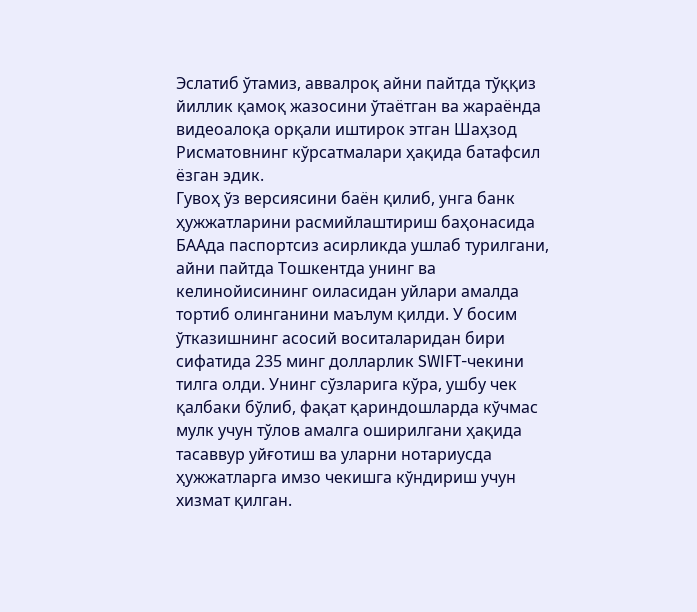Эслатиб ўтамиз, аввалроқ айни пайтда тўққиз йиллик қамоқ жазосини ўтаётган ва жараёнда видеоалоқа орқали иштирок этган Шаҳзод Рисматовнинг кўрсатмалари ҳақида батафсил ёзган эдик.
Гувоҳ ўз версиясини баён қилиб, унга банк ҳужжатларини расмийлаштириш баҳонасида БААда паспортсиз асирликда ушлаб турилгани, айни пайтда Тошкентда унинг ва келинойисининг оиласидан уйлари амалда тортиб олинганини маълум қилди. У босим ўтказишнинг асосий воситаларидан бири сифатида 235 минг долларлик SWIFT-чекини тилга олди. Унинг сўзларига кўра, ушбу чек қалбаки бўлиб, фақат қариндошларда кўчмас мулк учун тўлов амалга оширилгани ҳақида тасаввур уйғотиш ва уларни нотариусда ҳужжатларга имзо чекишга кўндириш учун хизмат қилган.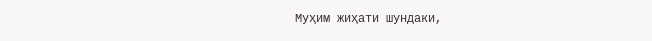Муҳим жиҳати шундаки,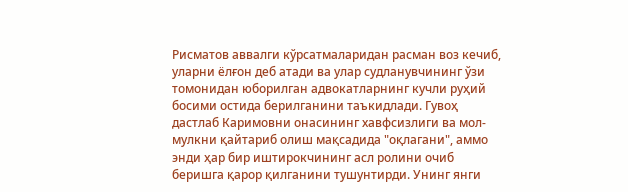Рисматов аввалги кўрсатмаларидан расман воз кечиб, уларни ёлғон деб атади ва улар судланувчининг ўзи томонидан юборилган адвокатларнинг кучли руҳий босими остида берилганини таъкидлади. Гувоҳ дастлаб Каримовни онасининг хавфсизлиги ва мол-мулкни қайтариб олиш мақсадида "оқлагани", аммо энди ҳар бир иштирокчининг асл ролини очиб беришга қарор қилганини тушунтирди. Унинг янги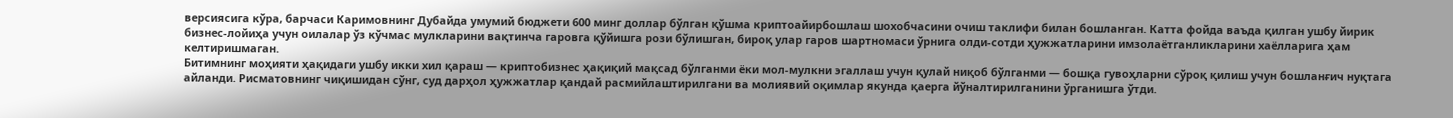версиясига кўра, барчаси Каримовнинг Дубайда умумий бюджети 600 минг доллар бўлган қўшма криптоайирбошлаш шохобчасини очиш таклифи билан бошланган. Катта фойда ваъда қилган ушбу йирик бизнес-лойиҳа учун оилалар ўз кўчмас мулкларини вақтинча гаровга қўйишга рози бўлишган, бироқ улар гаров шартномаси ўрнига олди-сотди ҳужжатларини имзолаётганликларини хаёлларига ҳам келтиришмаган.
Битимнинг моҳияти ҳақидаги ушбу икки хил қараш — криптобизнес ҳақиқий мақсад бўлганми ёки мол-мулкни эгаллаш учун қулай ниқоб бўлганми — бошқа гувоҳларни сўроқ қилиш учун бошланғич нуқтага айланди. Рисматовнинг чиқишидан сўнг, суд дарҳол ҳужжатлар қандай расмийлаштирилгани ва молиявий оқимлар якунда қаерга йўналтирилганини ўрганишга ўтди.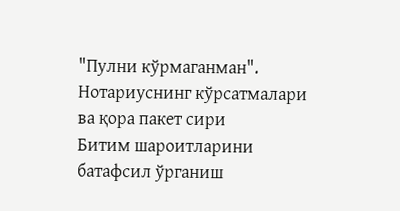"Пулни кўрмаганман". Нотариуснинг кўрсатмалари ва қора пакет сири
Битим шароитларини батафсил ўрганиш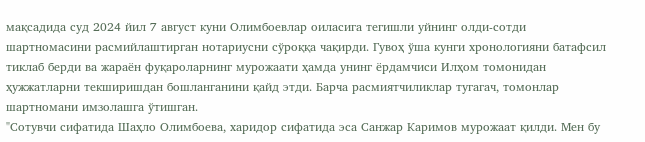мақсадида суд 2024 йил 7 август куни Олимбоевлар оиласига тегишли уйнинг олди-сотди шартномасини расмийлаштирган нотариусни сўроққа чақирди. Гувоҳ ўша кунги хронологияни батафсил тиклаб берди ва жараён фуқароларнинг мурожаати ҳамда унинг ёрдамчиси Илҳом томонидан ҳужжатларни текширишдан бошланганини қайд этди. Барча расмиятчиликлар тугагач, томонлар шартномани имзолашга ўтишган.
"Сотувчи сифатида Шаҳло Олимбоева, харидор сифатида эса Санжар Каримов мурожаат қилди. Мен бу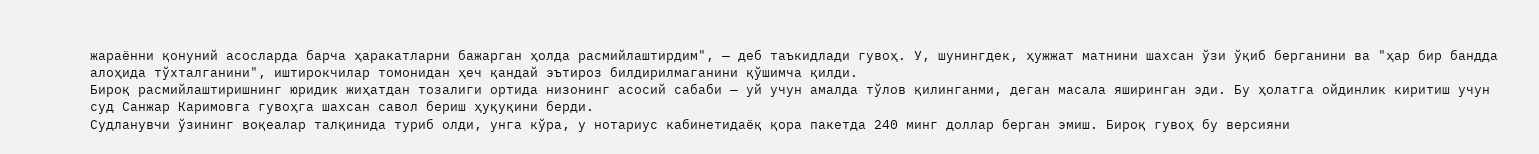жараённи қонуний асосларда барча ҳаракатларни бажарган ҳолда расмийлаштирдим", — деб таъкидлади гувоҳ. У, шунингдек, ҳужжат матнини шахсан ўзи ўқиб берганини ва "ҳар бир бандда алоҳида тўхталганини", иштирокчилар томонидан ҳеч қандай эътироз билдирилмаганини қўшимча қилди.
Бироқ расмийлаштиришнинг юридик жиҳатдан тозалиги ортида низонинг асосий сабаби — уй учун амалда тўлов қилинганми, деган масала яширинган эди. Бу ҳолатга ойдинлик киритиш учун суд Санжар Каримовга гувоҳга шахсан савол бериш ҳуқуқини берди.
Судланувчи ўзининг воқеалар талқинида туриб олди, унга кўра, у нотариус кабинетидаёқ қора пакетда 240 минг доллар берган эмиш. Бироқ гувоҳ бу версияни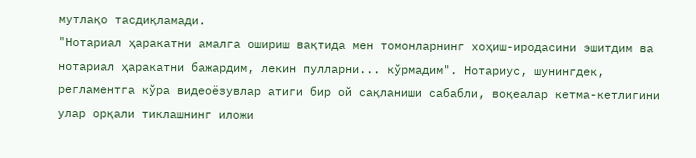мутлақо тасдиқламади.
"Нотариал ҳаракатни амалга ошириш вақтида мен томонларнинг хоҳиш-иродасини эшитдим ва нотариал ҳаракатни бажардим, лекин пулларни... кўрмадим". Нотариус, шунингдек, регламентга кўра видеоёзувлар атиги бир ой сақланиши сабабли, воқеалар кетма-кетлигини улар орқали тиклашнинг иложи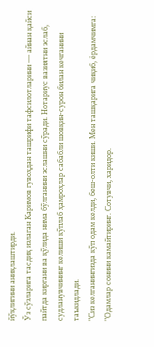йўқлигини аниқлаштирди.
Ўз сўзларига тасдиқ излаган Каримов гувоҳдан ташрифи тафсилотларини — айнан қайси пайтда киргани ва қўлида нима бўлганини эслашни сўради. Нотариус вазиятни эслаб, судланувчининг келиши кўплаб ҳамроҳлар сабабли шовқин-сурон билан кечганини таъкидлади.
"Сиз келганингизда кўп одам келди, беш-олти киши. Мен ташқарига чиқиб, ёрдамчимга: "Одамлар сонини камайтиринг. Сотувчи, харидор.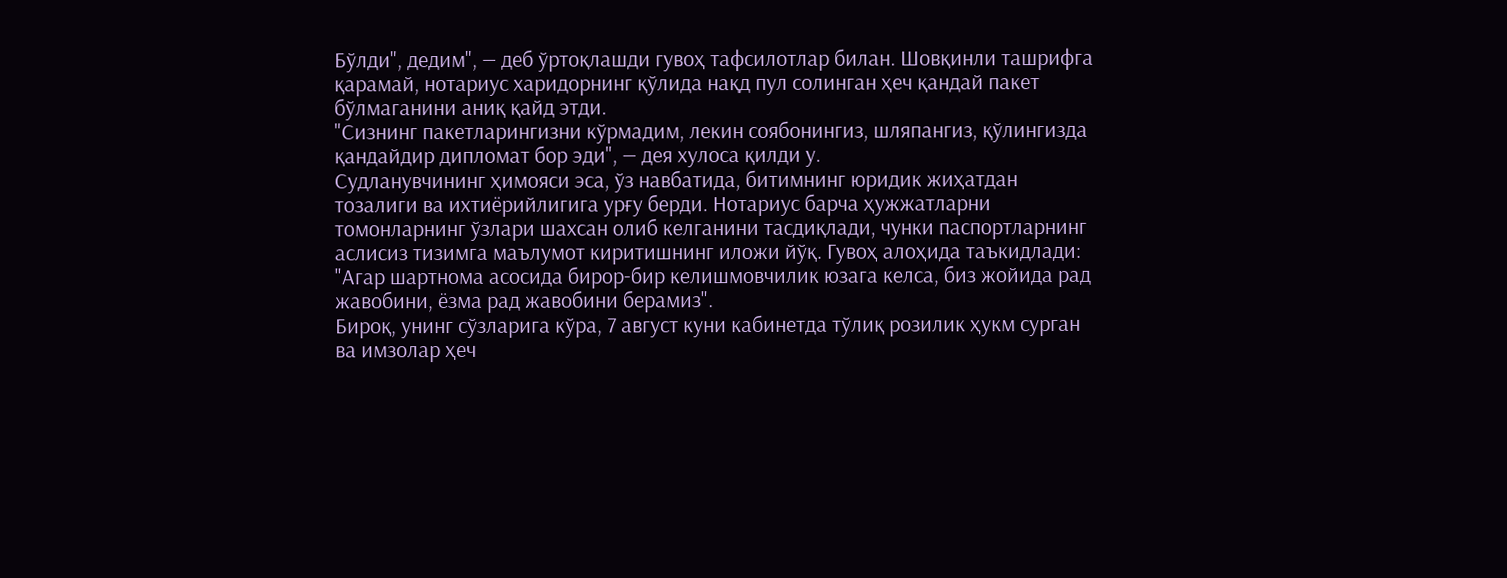Бўлди", дедим", — деб ўртоқлашди гувоҳ тафсилотлар билан. Шовқинли ташрифга қарамай, нотариус харидорнинг қўлида нақд пул солинган ҳеч қандай пакет бўлмаганини аниқ қайд этди.
"Сизнинг пакетларингизни кўрмадим, лекин соябонингиз, шляпангиз, қўлингизда қандайдир дипломат бор эди", — дея хулоса қилди у.
Судланувчининг ҳимояси эса, ўз навбатида, битимнинг юридик жиҳатдан тозалиги ва ихтиёрийлигига урғу берди. Нотариус барча ҳужжатларни томонларнинг ўзлари шахсан олиб келганини тасдиқлади, чунки паспортларнинг аслисиз тизимга маълумот киритишнинг иложи йўқ. Гувоҳ алоҳида таъкидлади:
"Агар шартнома асосида бирор-бир келишмовчилик юзага келса, биз жойида рад жавобини, ёзма рад жавобини берамиз".
Бироқ, унинг сўзларига кўра, 7 август куни кабинетда тўлиқ розилик ҳукм сурган ва имзолар ҳеч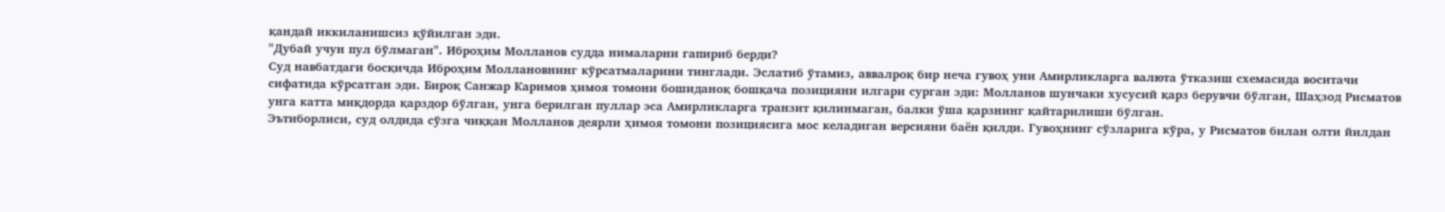қандай иккиланишсиз қўйилган эди.
"Дубай учун пул бўлмаган". Иброҳим Молланов судда нималарни гапириб берди?
Суд навбатдаги босқичда Иброҳим Моллановнинг кўрсатмаларини тинглади. Эслатиб ўтамиз, аввалроқ бир неча гувоҳ уни Амирликларга валюта ўтказиш схемасида воситачи сифатида кўрсатган эди. Бироқ Санжар Каримов ҳимоя томони бошиданоқ бошқача позицияни илгари сурган эди: Молланов шунчаки хусусий қарз берувчи бўлган, Шаҳзод Рисматов унга катта миқдорда қарздор бўлган, унга берилган пуллар эса Амирликларга транзит қилинмаган, балки ўша қарзнинг қайтарилиши бўлган.
Эътиборлиси, суд олдида сўзга чиққан Молланов деярли ҳимоя томони позициясига мос келадиган версияни баён қилди. Гувоҳнинг сўзларига кўра, у Рисматов билан олти йилдан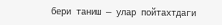бери таниш — улар пойтахтдаги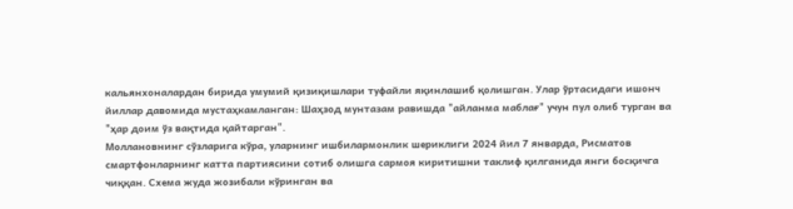кальянхоналардан бирида умумий қизиқишлари туфайли яқинлашиб қолишган. Улар ўртасидаги ишонч йиллар давомида мустаҳкамланган: Шаҳзод мунтазам равишда "айланма маблағ" учун пул олиб турган ва "ҳар доим ўз вақтида қайтарган".
Моллановнинг сўзларига кўра, уларнинг ишбилармонлик шериклиги 2024 йил 7 январда, Рисматов смартфонларнинг катта партиясини сотиб олишга сармоя киритишни таклиф қилганида янги босқичга чиққан. Схема жуда жозибали кўринган ва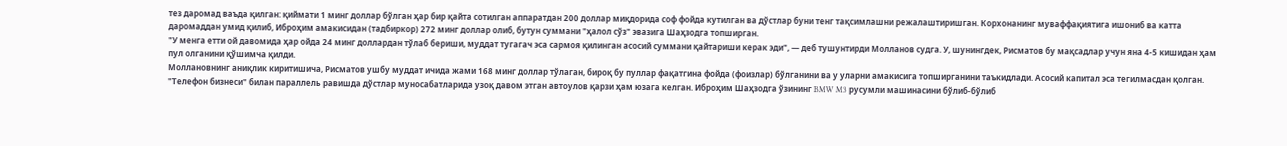тез даромад ваъда қилган: қиймати 1 минг доллар бўлган ҳар бир қайта сотилган аппаратдан 200 доллар миқдорида соф фойда кутилган ва дўстлар буни тенг тақсимлашни режалаштиришган. Корхонанинг муваффақиятига ишониб ва катта даромаддан умид қилиб, Иброҳим амакисидан (тадбиркор) 272 минг доллар олиб, бутун суммани "ҳалол сўз" эвазига Шаҳзодга топширган.
"У менга етти ой давомида ҳар ойда 24 минг доллардан тўлаб бериши, муддат тугагач эса сармоя қилинган асосий суммани қайтариши керак эди", — деб тушунтирди Молланов судга. У, шунингдек, Рисматов бу мақсадлар учун яна 4-5 кишидан ҳам пул олганини қўшимча қилди.
Моллановнинг аниқлик киритишича, Рисматов ушбу муддат ичида жами 168 минг доллар тўлаган, бироқ бу пуллар фақатгина фойда (фоизлар) бўлганини ва у уларни амакисига топширганини таъкидлади. Асосий капитал эса тегилмасдан қолган.
"Телефон бизнеси" билан параллель равишда дўстлар муносабатларида узоқ давом этган автоулов қарзи ҳам юзага келган. Иброҳим Шаҳзодга ўзининг BMW M3 русумли машинасини бўлиб-бўлиб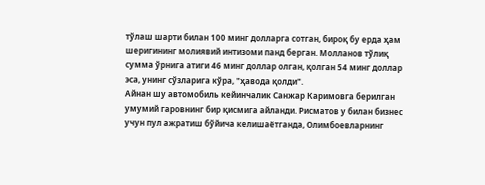тўлаш шарти билан 100 минг долларга сотган, бироқ бу ерда ҳам шеригининг молиявий интизоми панд берган. Молланов тўлиқ сумма ўрнига атиги 46 минг доллар олган, қолган 54 минг доллар эса, унинг сўзларига кўра, "ҳавода қолди".
Айнан шу автомобиль кейинчалик Санжар Каримовга берилган умумий гаровнинг бир қисмига айланди. Рисматов у билан бизнес учун пул ажратиш бўйича келишаётганда, Олимбоевларнинг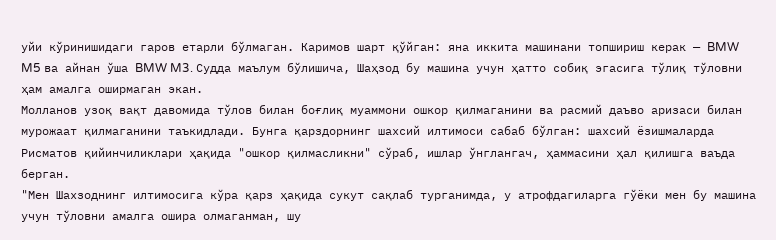уйи кўринишидаги гаров етарли бўлмаган. Каримов шарт қўйган: яна иккита машинани топшириш керак — BMW M5 ва айнан ўша BMW M3. Судда маълум бўлишича, Шаҳзод бу машина учун ҳатто собиқ эгасига тўлиқ тўловни ҳам амалга оширмаган экан.
Молланов узоқ вақт давомида тўлов билан боғлиқ муаммони ошкор қилмаганини ва расмий даъво аризаси билан мурожаат қилмаганини таъкидлади. Бунга қарздорнинг шахсий илтимоси сабаб бўлган: шахсий ёзишмаларда Рисматов қийинчиликлари ҳақида "ошкор қилмасликни" сўраб, ишлар ўнглангач, ҳаммасини ҳал қилишга ваъда берган.
"Мен Шахзоднинг илтимосига кўра қарз ҳақида сукут сақлаб турганимда, у атрофдагиларга гўёки мен бу машина учун тўловни амалга ошира олмаганман, шу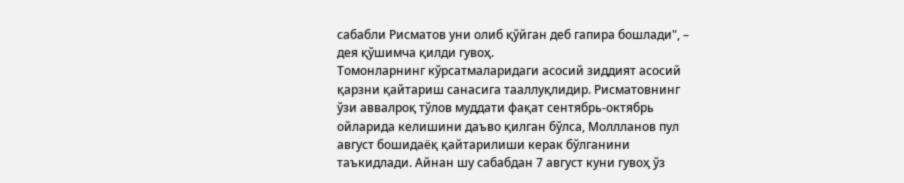сабабли Рисматов уни олиб қўйган деб гапира бошлади", – дея қўшимча қилди гувоҳ.
Томонларнинг кўрсатмаларидаги асосий зиддият асосий қарзни қайтариш санасига тааллуқлидир. Рисматовнинг ўзи аввалроқ тўлов муддати фақат сентябрь-октябрь ойларида келишини даъво қилган бўлса, Моллланов пул август бошидаёқ қайтарилиши керак бўлганини таъкидлади. Айнан шу сабабдан 7 август куни гувоҳ ўз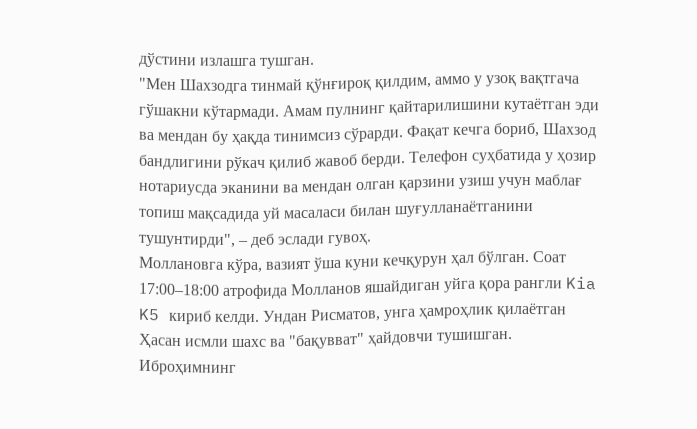дўстини излашга тушган.
"Мен Шахзодга тинмай қўнғироқ қилдим, аммо у узоқ вақтгача гўшакни кўтармади. Амам пулнинг қайтарилишини кутаётган эди ва мендан бу ҳақда тинимсиз сўрарди. Фақат кечга бориб, Шахзод бандлигини рўкач қилиб жавоб берди. Телефон суҳбатида у ҳозир нотариусда эканини ва мендан олган қарзини узиш учун маблағ топиш мақсадида уй масаласи билан шуғулланаётганини тушунтирди", – деб эслади гувоҳ.
Моллановга кўра, вазият ўша куни кечқурун ҳал бўлган. Соат 17:00–18:00 атрофида Молланов яшайдиган уйга қора рангли Kia K5 кириб келди. Ундан Рисматов, унга ҳамроҳлик қилаётган Ҳасан исмли шахс ва "бақувват" ҳайдовчи тушишган. Иброҳимнинг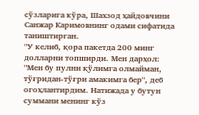сўзларига кўра, Шахзод ҳайдовчини Санжар Каримовнинг одами сифатида таништирган.
"У келиб, қора пакетда 200 минг долларни топширди. Мен дарҳол: "Мен бу пулни қўлимга олмайман, тўғридан-тўғри амакимга бер", деб огоҳлантирдим. Натижада у бутун суммани менинг кўз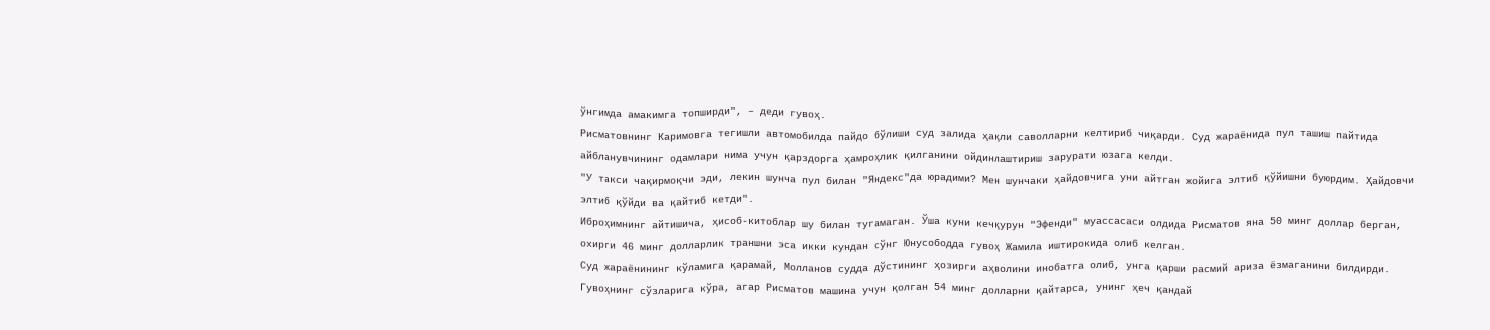ўнгимда амакимга топширди", – деди гувоҳ.
Рисматовнинг Каримовга тегишли автомобилда пайдо бўлиши суд залида ҳақли саволларни келтириб чиқарди. Суд жараёнида пул ташиш пайтида айбланувчининг одамлари нима учун қарздорга ҳамроҳлик қилганини ойдинлаштириш зарурати юзага келди.
"У такси чақирмоқчи эди, лекин шунча пул билан "Яндекс"да юрадими? Мен шунчаки ҳайдовчига уни айтган жойига элтиб қўйишни буюрдим. Ҳайдовчи элтиб қўйди ва қайтиб кетди".
Иброҳимнинг айтишича, ҳисоб-китоблар шу билан тугамаган. Ўша куни кечқурун "Эфенди" муассасаси олдида Рисматов яна 50 минг доллар берган, охирги 46 минг долларлик траншни эса икки кундан сўнг Юнусободда гувоҳ Жамила иштирокида олиб келган.
Суд жараёнининг кўламига қарамай, Молланов судда дўстининг ҳозирги аҳволини инобатга олиб, унга қарши расмий ариза ёзмаганини билдирди. Гувоҳнинг сўзларига кўра, агар Рисматов машина учун қолган 54 минг долларни қайтарса, унинг ҳеч қандай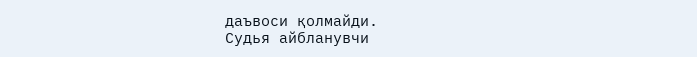даъвоси қолмайди.
Судья айбланувчи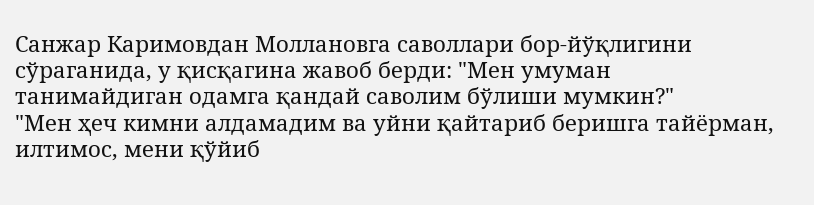Санжар Каримовдан Моллановга саволлари бор-йўқлигини сўраганида, у қисқагина жавоб берди: "Мен умуман танимайдиган одамга қандай саволим бўлиши мумкин?"
"Мен ҳеч кимни алдамадим ва уйни қайтариб беришга тайёрман, илтимос, мени қўйиб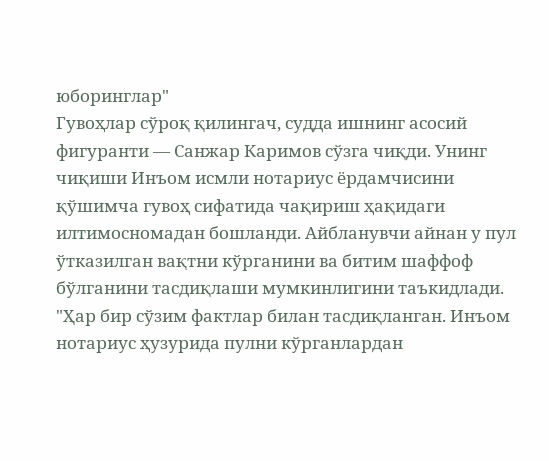юборинглар"
Гувоҳлар сўроқ қилингач, судда ишнинг асосий фигуранти — Санжар Каримов сўзга чиқди. Унинг чиқиши Инъом исмли нотариус ёрдамчисини қўшимча гувоҳ сифатида чақириш ҳақидаги илтимосномадан бошланди. Айбланувчи айнан у пул ўтказилган вақтни кўрганини ва битим шаффоф бўлганини тасдиқлаши мумкинлигини таъкидлади.
"Ҳар бир сўзим фактлар билан тасдиқланган. Инъом нотариус ҳузурида пулни кўрганлардан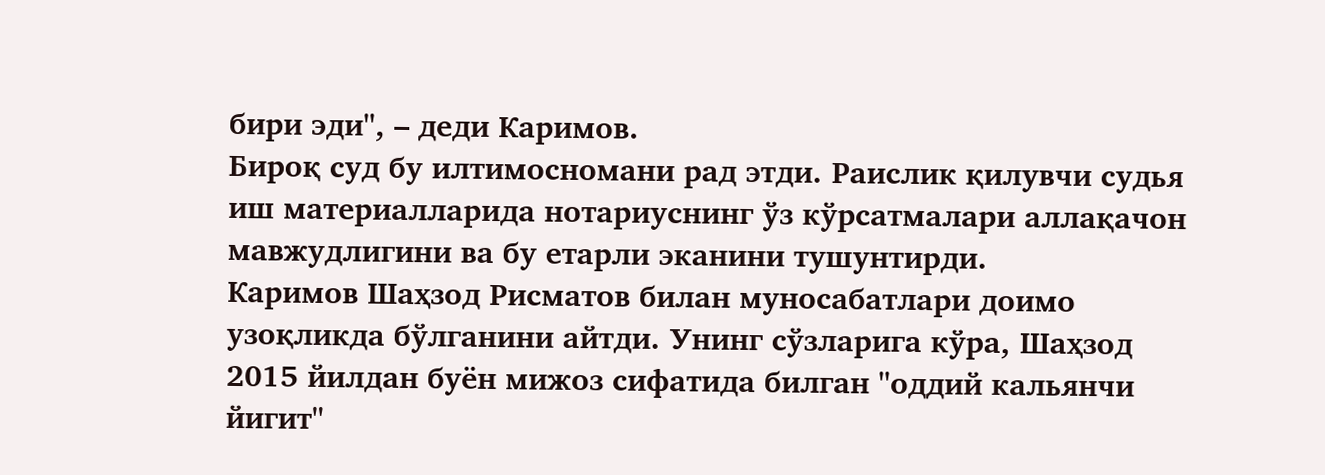бири эди", – деди Каримов.
Бироқ суд бу илтимосномани рад этди. Раислик қилувчи судья иш материалларида нотариуснинг ўз кўрсатмалари аллақачон мавжудлигини ва бу етарли эканини тушунтирди.
Каримов Шаҳзод Рисматов билан муносабатлари доимо узоқликда бўлганини айтди. Унинг сўзларига кўра, Шаҳзод 2015 йилдан буён мижоз сифатида билган "оддий кальянчи йигит"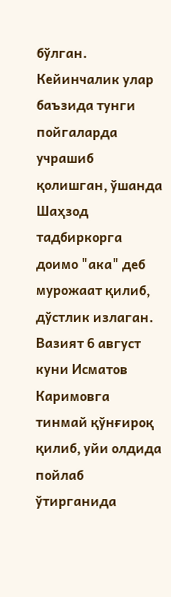бўлган. Кейинчалик улар баъзида тунги пойгаларда учрашиб қолишган, ўшанда Шаҳзод тадбиркорга доимо "ака" деб мурожаат қилиб, дўстлик излаган.
Вазият 6 август куни Исматов Каримовга тинмай қўнғироқ қилиб, уйи олдида пойлаб ўтирганида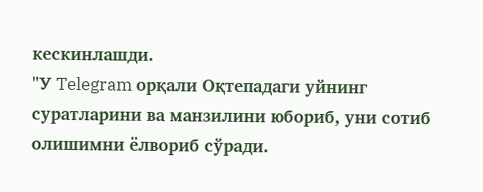кескинлашди.
"У Telegram орқали Оқтепадаги уйнинг суратларини ва манзилини юбориб, уни сотиб олишимни ёлвориб сўради.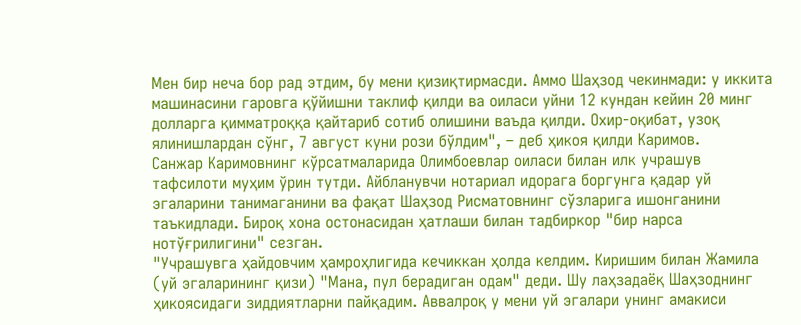Мен бир неча бор рад этдим, бу мени қизиқтирмасди. Аммо Шаҳзод чекинмади: у иккита машинасини гаровга қўйишни таклиф қилди ва оиласи уйни 12 кундан кейин 20 минг долларга қимматроққа қайтариб сотиб олишини ваъда қилди. Охир-оқибат, узоқ ялинишлардан сўнг, 7 август куни рози бўлдим", – деб ҳикоя қилди Каримов.
Санжар Каримовнинг кўрсатмаларида Олимбоевлар оиласи билан илк учрашув тафсилоти муҳим ўрин тутди. Айбланувчи нотариал идорага боргунга қадар уй эгаларини танимаганини ва фақат Шаҳзод Рисматовнинг сўзларига ишонганини таъкидлади. Бироқ хона остонасидан ҳатлаши билан тадбиркор "бир нарса нотўғрилигини" сезган.
"Учрашувга ҳайдовчим ҳамроҳлигида кечиккан ҳолда келдим. Киришим билан Жамила (уй эгаларининг қизи) "Мана, пул берадиган одам" деди. Шу лаҳзадаёқ Шаҳзоднинг ҳикоясидаги зиддиятларни пайқадим. Аввалроқ у мени уй эгалари унинг амакиси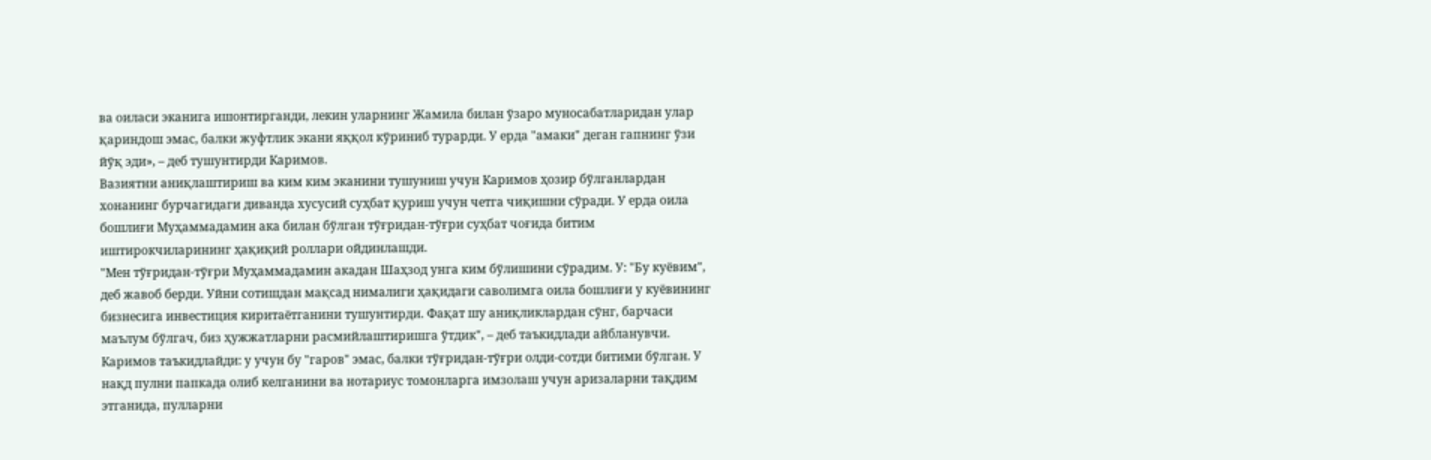ва оиласи эканига ишонтирганди, лекин уларнинг Жамила билан ўзаро муносабатларидан улар қариндош эмас, балки жуфтлик экани яққол кўриниб турарди. У ерда "амаки" деган гапнинг ўзи йўқ эди», – деб тушунтирди Каримов.
Вазиятни аниқлаштириш ва ким ким эканини тушуниш учун Каримов ҳозир бўлганлардан хонанинг бурчагидаги диванда хусусий суҳбат қуриш учун четга чиқишни сўради. У ерда оила бошлиғи Муҳаммадамин ака билан бўлган тўғридан-тўғри суҳбат чоғида битим иштирокчиларининг ҳақиқий роллари ойдинлашди.
"Мен тўғридан-тўғри Муҳаммадамин акадан Шаҳзод унга ким бўлишини сўрадим. У: "Бу куёвим", деб жавоб берди. Уйни сотишдан мақсад нималиги ҳақидаги саволимга оила бошлиғи у куёвининг бизнесига инвестиция киритаётганини тушунтирди. Фақат шу аниқликлардан сўнг, барчаси маълум бўлгач, биз ҳужжатларни расмийлаштиришга ўтдик", – деб таъкидлади айбланувчи.
Каримов таъкидлайди: у учун бу "гаров" эмас, балки тўғридан-тўғри олди-сотди битими бўлган. У нақд пулни папкада олиб келганини ва нотариус томонларга имзолаш учун аризаларни тақдим этганида, пулларни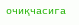очиқчасига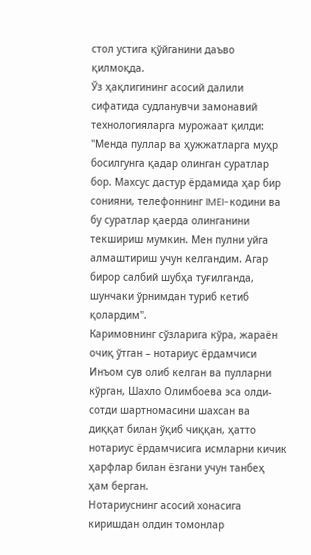стол устига қўйганини даъво қилмоқда.
Ўз ҳақлигининг асосий далили сифатида судланувчи замонавий технологияларга мурожаат қилди: "Менда пуллар ва ҳужжатларга муҳр босилгунга қадар олинган суратлар бор. Махсус дастур ёрдамида ҳар бир сонияни, телефоннинг IMEI-кодини ва бу суратлар қаерда олинганини текшириш мумкин. Мен пулни уйга алмаштириш учун келгандим. Агар бирор салбий шубҳа туғилганда, шунчаки ўрнимдан туриб кетиб қолардим".
Каримовнинг сўзларига кўра, жараён очиқ ўтган – нотариус ёрдамчиси Инъом сув олиб келган ва пулларни кўрган, Шахло Олимбоева эса олди-сотди шартномасини шахсан ва диққат билан ўқиб чиққан, ҳатто нотариус ёрдамчисига исмларни кичик ҳарфлар билан ёзгани учун танбеҳ ҳам берган.
Нотариуснинг асосий хонасига киришдан олдин томонлар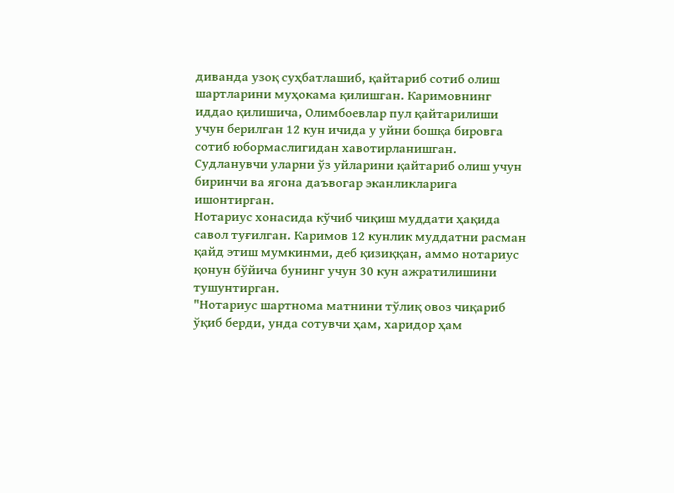диванда узоқ суҳбатлашиб, қайтариб сотиб олиш шартларини муҳокама қилишган. Каримовнинг иддао қилишича, Олимбоевлар пул қайтарилиши учун берилган 12 кун ичида у уйни бошқа бировга сотиб юбормаслигидан хавотирланишган. Судланувчи уларни ўз уйларини қайтариб олиш учун биринчи ва ягона даъвогар эканликларига ишонтирган.
Нотариус хонасида кўчиб чиқиш муддати ҳақида савол туғилган. Каримов 12 кунлик муддатни расман қайд этиш мумкинми, деб қизиққан, аммо нотариус қонун бўйича бунинг учун 30 кун ажратилишини тушунтирган.
"Нотариус шартнома матнини тўлиқ овоз чиқариб ўқиб берди, унда сотувчи ҳам, харидор ҳам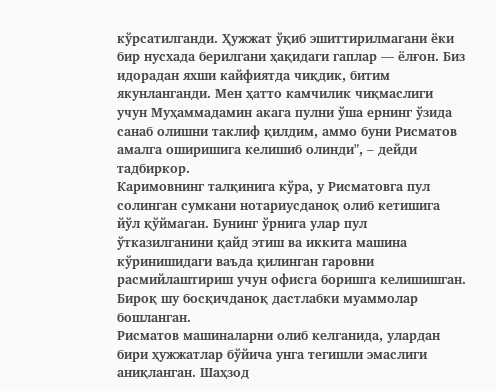кўрсатилганди. Ҳужжат ўқиб эшиттирилмагани ёки бир нусхада берилгани ҳақидаги гаплар — ёлғон. Биз идорадан яхши кайфиятда чиқдик, битим якунланганди. Мен ҳатто камчилик чиқмаслиги учун Муҳаммадамин акага пулни ўша ернинг ўзида санаб олишни таклиф қилдим, аммо буни Рисматов амалга оширишига келишиб олинди", – дейди тадбиркор.
Каримовнинг талқинига кўра, у Рисматовга пул солинган сумкани нотариусданоқ олиб кетишига йўл қўймаган. Бунинг ўрнига улар пул ўтказилганини қайд этиш ва иккита машина кўринишидаги ваъда қилинган гаровни расмийлаштириш учун офисга боришга келишишган. Бироқ шу босқичданоқ дастлабки муаммолар бошланган.
Рисматов машиналарни олиб келганида, улардан бири ҳужжатлар бўйича унга тегишли эмаслиги аниқланган. Шаҳзод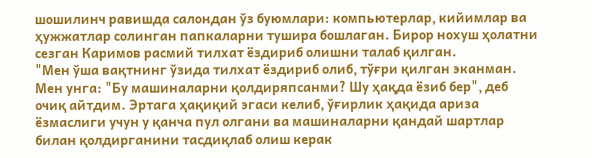шошилинч равишда салондан ўз буюмлари: компьютерлар, кийимлар ва ҳужжатлар солинган папкаларни тушира бошлаган. Бирор нохуш ҳолатни сезган Каримов расмий тилхат ёздириб олишни талаб қилган.
"Мен ўша вақтнинг ўзида тилхат ёздириб олиб, тўғри қилган эканман. Мен унга: "Бу машиналарни қолдиряпсанми? Шу ҳақда ёзиб бер", деб очиқ айтдим. Эртага ҳақиқий эгаси келиб, ўғирлик ҳақида ариза ёзмаслиги учун у қанча пул олгани ва машиналарни қандай шартлар билан қолдирганини тасдиқлаб олиш керак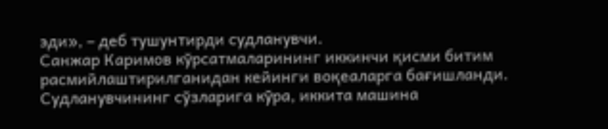эди», – деб тушунтирди судланувчи.
Санжар Каримов кўрсатмаларининг иккинчи қисми битим расмийлаштирилганидан кейинги воқеаларга бағишланди. Судланувчининг сўзларига кўра, иккита машина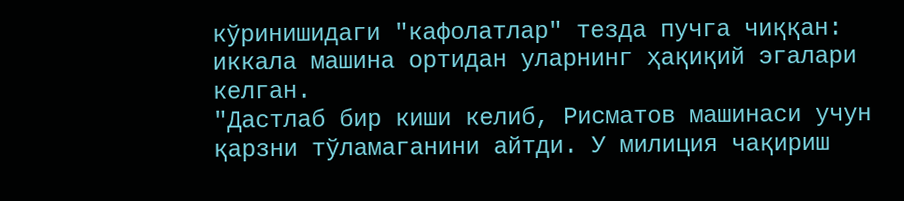кўринишидаги "кафолатлар" тезда пучга чиққан: иккала машина ортидан уларнинг ҳақиқий эгалари келган.
"Дастлаб бир киши келиб, Рисматов машинаси учун қарзни тўламаганини айтди. У милиция чақириш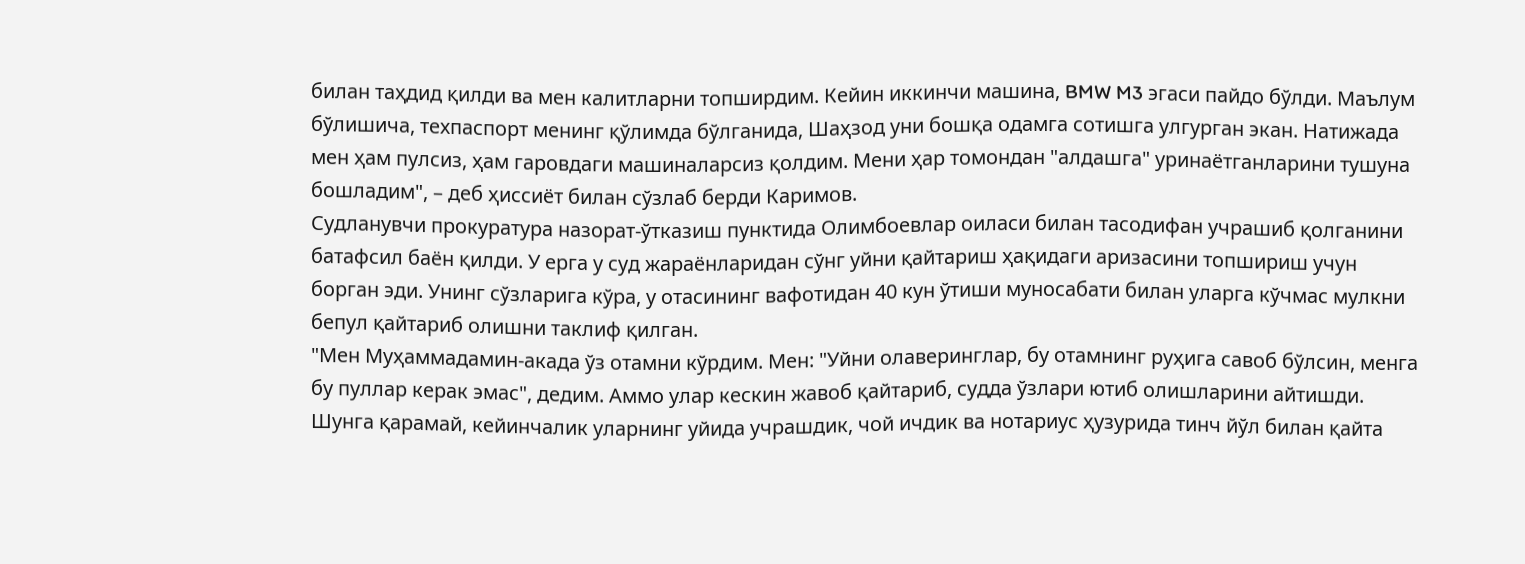билан таҳдид қилди ва мен калитларни топширдим. Кейин иккинчи машина, BMW M3 эгаси пайдо бўлди. Маълум бўлишича, техпаспорт менинг қўлимда бўлганида, Шаҳзод уни бошқа одамга сотишга улгурган экан. Натижада мен ҳам пулсиз, ҳам гаровдаги машиналарсиз қолдим. Мени ҳар томондан "алдашга" уринаётганларини тушуна бошладим", – деб ҳиссиёт билан сўзлаб берди Каримов.
Судланувчи прокуратура назорат-ўтказиш пунктида Олимбоевлар оиласи билан тасодифан учрашиб қолганини батафсил баён қилди. У ерга у суд жараёнларидан сўнг уйни қайтариш ҳақидаги аризасини топшириш учун борган эди. Унинг сўзларига кўра, у отасининг вафотидан 40 кун ўтиши муносабати билан уларга кўчмас мулкни бепул қайтариб олишни таклиф қилган.
"Мен Муҳаммадамин-акада ўз отамни кўрдим. Мен: "Уйни олаверинглар, бу отамнинг руҳига савоб бўлсин, менга бу пуллар керак эмас", дедим. Аммо улар кескин жавоб қайтариб, судда ўзлари ютиб олишларини айтишди. Шунга қарамай, кейинчалик уларнинг уйида учрашдик, чой ичдик ва нотариус ҳузурида тинч йўл билан қайта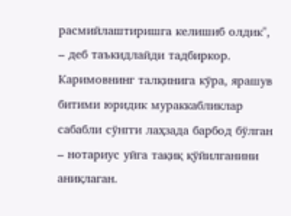расмийлаштиришга келишиб олдик", – деб таъкидлайди тадбиркор.
Каримовнинг талқинига кўра, ярашув битими юридик мураккабликлар сабабли сўнгги лаҳзада барбод бўлган – нотариус уйга тақиқ қўйилганини аниқлаган.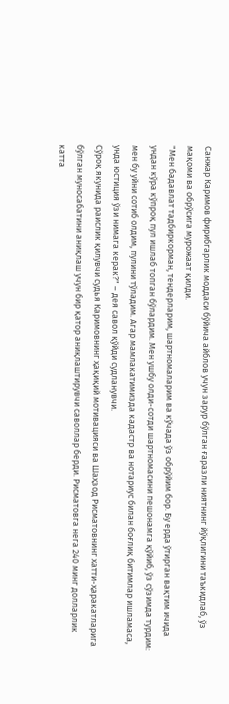Санжар Каримов фирибгарлик моддаси бўйича айблов учун зарур бўлган ғаразли ниятнинг йўқлигини таъкидлаб, ўз мақоми ва обрўсига мурожаат қилди.
"Мен бадавлат тадбиркорман, тендерларим, шартномаларим ва кўчада ўз обрўйим бор. Бу ерда ўтирган вақтим ичида ундан кўра кўпроқ пул ишлаб топган бўлардим. Мен ушбу олди-сотди шартномасини пешонамга қўйиб, ўз сўзимда турдим: мен бу уйни сотиб олдим, пулини тўладим. Агар мамлакатимизда кадастр ва нотариус билан боғлиқ битимлар ишламаса, унда юстиция ўзи нимага керак?" – дея савол қўйди судланувчи.
Сўроқ якунида раислик қилувчи судья Каримовнинг ҳақиқий мотивацияси ва Шаҳзод Рисматовнинг хатти-ҳаракатларига бўлган муносабатини аниқлаш учун бир қатор аниқлаштирувчи саволлар берди. Рисматовга нега 240 минг долларлик катта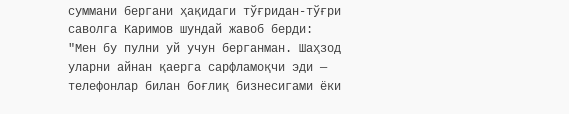суммани бергани ҳақидаги тўғридан-тўғри саволга Каримов шундай жавоб берди:
"Мен бу пулни уй учун берганман. Шаҳзод уларни айнан қаерга сарфламоқчи эди — телефонлар билан боғлиқ бизнесигами ёки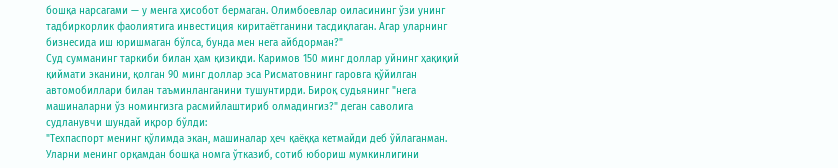бошқа нарсагами — у менга ҳисобот бермаган. Олимбоевлар оиласининг ўзи унинг тадбиркорлик фаолиятига инвестиция киритаётганини тасдиқлаган. Агар уларнинг бизнесида иш юришмаган бўлса, бунда мен нега айбдорман?"
Суд сумманинг таркиби билан ҳам қизиқди. Каримов 150 минг доллар уйнинг ҳақиқий қиймати эканини, қолган 90 минг доллар эса Рисматовнинг гаровга қўйилган автомобиллари билан таъминланганини тушунтирди. Бироқ судьянинг "нега машиналарни ўз номингизга расмийлаштириб олмадингиз?" деган саволига судланувчи шундай иқрор бўлди:
"Техпаспорт менинг қўлимда экан, машиналар ҳеч қаёққа кетмайди деб ўйлаганман. Уларни менинг орқамдан бошқа номга ўтказиб, сотиб юбориш мумкинлигини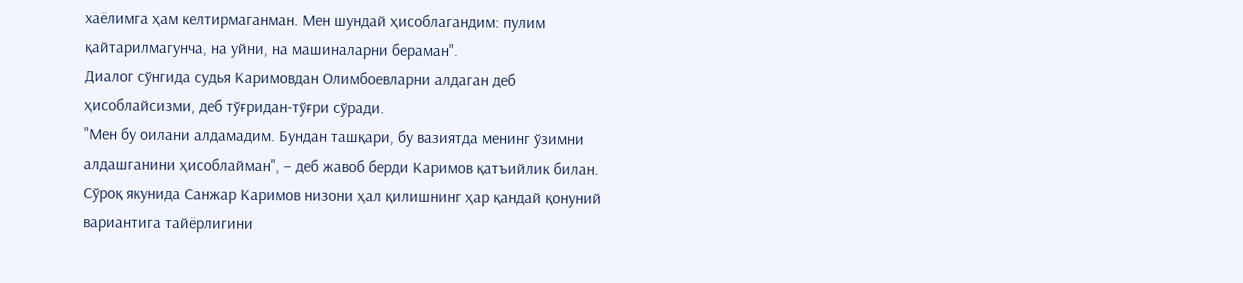хаёлимга ҳам келтирмаганман. Мен шундай ҳисоблагандим: пулим қайтарилмагунча, на уйни, на машиналарни бераман".
Диалог сўнгида судья Каримовдан Олимбоевларни алдаган деб ҳисоблайсизми, деб тўғридан-тўғри сўради.
"Мен бу оилани алдамадим. Бундан ташқари, бу вазиятда менинг ўзимни алдашганини ҳисоблайман", – деб жавоб берди Каримов қатъийлик билан.
Сўроқ якунида Санжар Каримов низони ҳал қилишнинг ҳар қандай қонуний вариантига тайёрлигини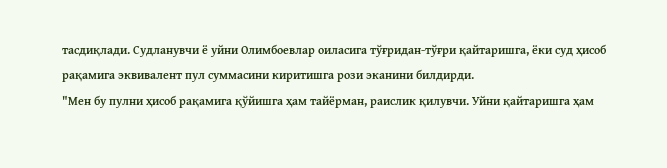тасдиқлади. Судланувчи ё уйни Олимбоевлар оиласига тўғридан-тўғри қайтаришга, ёки суд ҳисоб рақамига эквивалент пул суммасини киритишга рози эканини билдирди.
"Мен бу пулни ҳисоб рақамига қўйишга ҳам тайёрман, раислик қилувчи. Уйни қайтаришга ҳам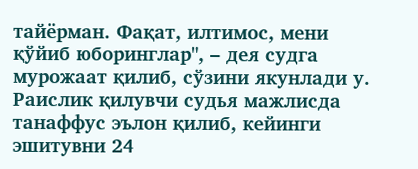тайёрман. Фақат, илтимос, мени қўйиб юборинглар", – дея судга мурожаат қилиб, сўзини якунлади у.
Раислик қилувчи судья мажлисда танаффус эълон қилиб, кейинги эшитувни 24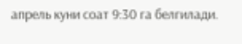апрель куни соат 9:30 га белгилади.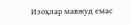Изоҳлар мавжуд емас